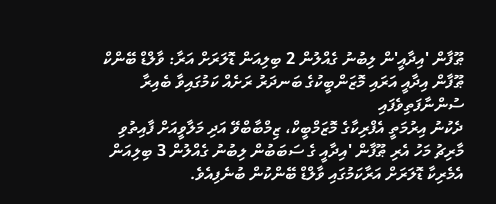ޠޫފާން 'އިދާއީ'ން ލިބުނު ގެއްލުން 2 ބިލިއަން ޑޮލަރަށް އަރާ: ވާލްޑް ބޭންކް
ޠޫފާން އިދާއީ އަރައި މޮޒަންބީކުގެ ބަނދަރު ރަށެއް ކަމުގައިވާ ބެއިރާ ސުންނާފަތިވެފައި
ދެކުނު އިރުމަތީ އެފްރިކާގެ މޮޒަމްބީކް، ޒިމްބާބްވޭ އަދި މަލާވީއަށް ފާއިތުވި މާރިޗު މަހު އެރި ޠޫފާން 'އިދާއީ ގެ ސަބަބުން ލިބުނު ގެއްލުން 3 ބިލިއަން އެމެރިކާ ޑޮލަރަށް އަރާކަމުގައި ވާލްޑް ބޭންކުން ބުނެފިއެވެ.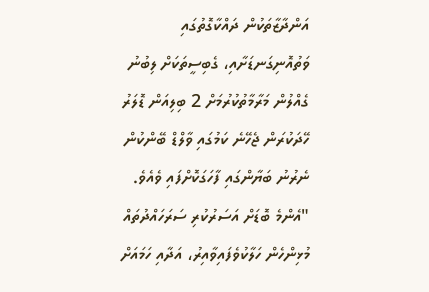އަންދާޒާތަކުން ދައްކާގޮތުގައި ވަތުއޮނިގަނޑަށާއި، ގެބިސީތަކަށް ލިބުނު ގެއްލުން މަރާމާތުކުރުމަށް 2 ބިލިއަން ޑޮލަރު ހޭދަކުރަން ޖެހޭނެ ކަމުގައި ވާލްޑް ބޭންކުން ނެރުނު ބަޔާންގައި ފާހަގަކޮށްފައި ވެއެވެ.
"އެންމެ ބޮޑަށް އަސަރުކުރި ސަރަހައްދުތައް މުޅިންހެން ހަލާކުވެފައިވާއިރު، އަދާއި ހަމައަށް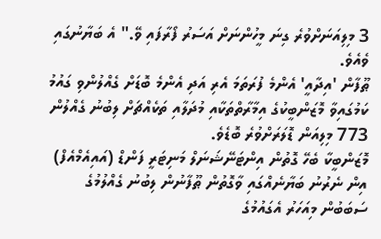3 މިލިއަނަށްވުރެ ގިނަ މީހުންނަށް އަސަރު ފޯރާފައި ވޭ." އެ ބަޔާނުގައި ވެއެވެ.
ޠޫފާން 'އިދާއީ' އެންމެ ފުރަތަމަ އެރި އަދި އެންމެ ބޮޑަށް ގެއްލުންވި ގައުމު ކަމުގައިވާ މޮޒަންބީކުގެ އިމާރާތްތަކާއި މުދަލާއި ތަކެއްޗަށް ލިބުނު ގެއްލުން 773 މިލިއަން ޑޮލަރަށްވުރެ ބޮޑެވެ.
މޮޒަންބީކާ ބެހޭ ގޮތުން އިންޓަނޭޝަނަލް މަނިޓަރީ ފަންޑް (އައިއެމްއެފް) އިން ނެރުނު ބަޔާނެއްގައި ވާގޮތުން ޠޫފާނުން ލިބުނު ގެއްލުމުގެ ސަބަބުން މިއަހަރު އެގައުމުގެ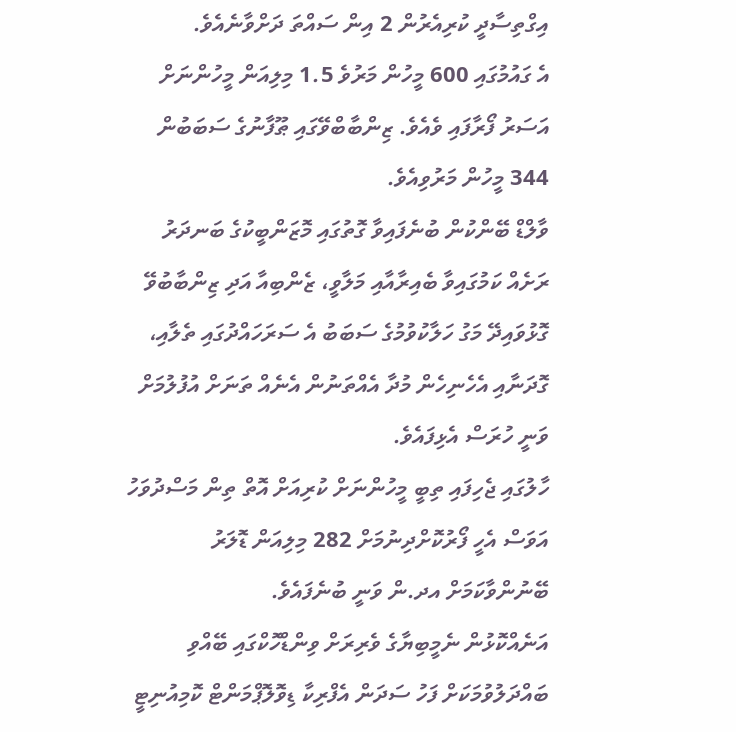އިގްތިސާދީ ކުރިއެރުން 2 އިން ސައްތަ ދަށްވާނެއެވެ.
އެ ގައުމުގައި 600 މީހުން މަރުވެ 1.5 މިލިއަން މީހުންނަށް އަސަރު ފޯރާފައި ވެއެވެ. ޒިންބާބްވޭގައި ޠޫފާނުގެ ސަބަބުން 344 މީހުން މަރުވިއެވެ.
ވާލްޑް ބޭންކުން ބުނެފައިވާ ގޮތުގައި މޮޒަންބީކުގެ ބަނދަރު ރަށެއް ކަމުގައިވާ ބެއިރާއާއި މަލާވީ، ޒެންބިއާ އަދި ޒިންބާބުވޭ ގޮޅުވައިދޭ މަގު ހަލާކުވުމުގެ ސަބަބު އެ ސަރަހައްދުގައި ތެލާއި، ގޮދަނާއި އެހެނިހެން މުދާ އެއްތަނުން އެނެއް ތަނަށް އުފުލުމަށް ވަނީ ހުރަސް އެޅިފައެވެ.
ހާލުގައި ޖެހިފައި ތިބީ މީހުންނަށް ކުރިއަށް އޮތް ތިން މަސްދުވަހު އަވަސް އެހީ ފޯރުކޮށްދިނުމަށް 282 މިލިއަން ޑޮލަރު ބޭނުންވާކަމަށް އދ.ން ވަނީ ބުނެފައެވެ.
އަނެއްކޮޅުން ނެމީބިޔާގެ ވެރިރަށް ވިންޑްހޮކްގައި ބޭއްވި ބައްދަލުވުމަކަށް ފަހު ސަދަން އެފްރިކާ ޑިވޮލޮޕްމަންޓް ކޮމިއުނިޓީ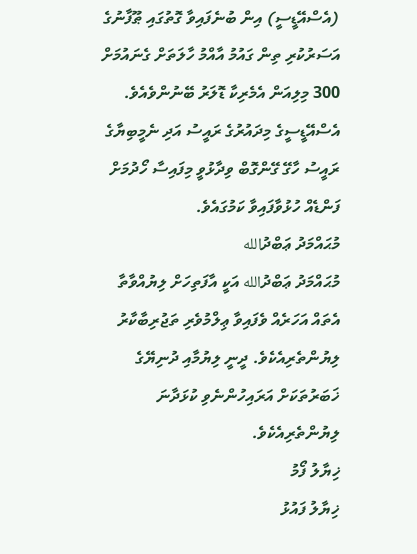(އެސްއޭޑީސީ) އިން ބުނެފައިވާ ގޮތުގައި ޠޫފާނުގެ އަސަރުކުރި ތިން ގައުމު އާއްމު ހާލަތަށް ގެނައުމަށް 300 މިލިއަން އެމެރިކާ ޑޮލަރު ބޭނުންވެއެވެ.
އެސްއޭޑީސީގެ މިދައުރުގެ ރައީސު އަދި ނެމީބިޔާގެ ރައީސު ހާގޭ ގޭންގޮބް ވިދާޅުވީ މިފައިސާ ހޯދުމަށް ފަންޑެއް ހުޅުވާފައިވާ ކަމުގައެވެ.
މުޙައްމަދު ޢަބްދުالله
މުޙައްމަދު ޢަބްދުالله އަކީ އާފަތިހަށް ލިޔުއްވާތާ އެތައް އަހަރެއް ވެފައިވާ ޢިލްމުވެރި ތަޖުރިބާކާރު ލިޔުންތެރިއެކެވެ. ދީނީ ލިޔުމާއި ދުނިޔޭގެ ޚަބަރުތަކަށް އަރައިހުންނެވި ކުޅަދާނަ ލިޔުންތެރިއެކެވެ.
ޚިޔާލު ފޯމު
ޚިޔާލު ފައުޅު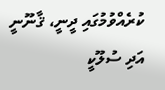ކުރެއްވުމުގައި ދީނީ، ޤާނޫނީ އަދި ސުލޫކީ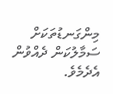މިންގަނޑުތަކަށް ސަމާލުކަން ދެއްވުން އެދެމެވެ.